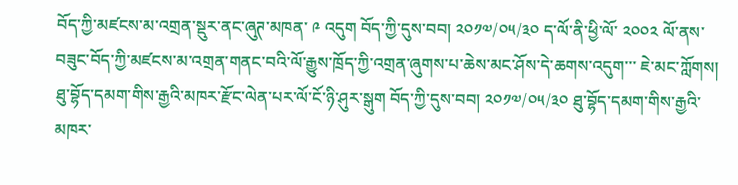བོད་ཀྱི་མཛངས་མ་འགྲན་སྡུར་ནང་ཞུཊ་མཁན་ ༩ འདུག བོད་ཀྱི་དུས་བབ། ༢༠༡༧/༠༥/༣༠ ད་ལོ་ནི་ཕྱི་ལོ་ ༢༠༠༢ ལོ་ནས་བཟུང་བོད་ཀྱི་མཛངས་མ་འགྲན་གནང་བའི་ལོ་རྒྱུས་ཁྲོད་ཀྱི་འགྲན་ཞུགས་པ་ཆེས་མང་ཤོས་དེ་ཆགས་འདུག་་་ ཇེ་མང་ཀློགས།
ཐུ་བྷོད་དམག་གིས་རྒྱའི་མཁར་རྫོང་ལེན་པར་ལོ་ངོ་ཉི་ཤུར་སྒུག བོད་ཀྱི་དུས་བབ། ༢༠༡༧/༠༥/༣༠ ཐུ་བྷོད་དམག་གིས་རྒྱའི་མཁར་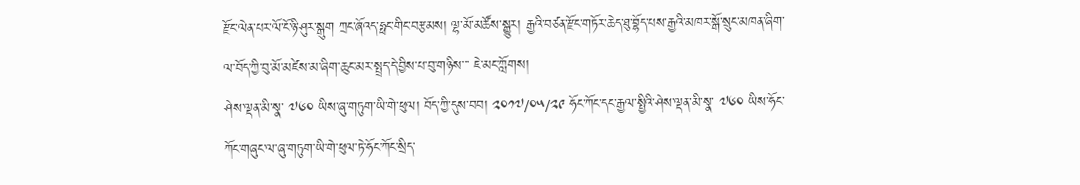རྫོང་ལེན་པར་ལོ་ངོ་ཉི་ཤུར་སྒུག ཀྲང་ཞོའད་ཧྥང་གིང་བརྩམས། ལྷ་མོ་མཚོས་སྒྱུར། རྒྱའི་བཙན་རྫོང་གཏོར་ཆེད་ཐུ་བྷོད་པས་རྒྱའི་མཁར་སྒོ་སྲུང་མཁན་ཞིག་ལ་བོད་ཀྱི་བུ་མོ་མཛེས་མ་ཞིག་ཆུང་མར་སྤྲད་དེ་བྱིས་པ་བུ་གཉིས་་་ ཇེ་མང་ཀློགས།
ཤེས་ལྡན་མི་སྣ་ ༧༦༠ ཡིས་ཞུ་གཏུག་ཡི་གེ་ཕུལ། བོད་ཀྱི་དུས་བབ། ༢༠༡༧/༠༥/༢༩ ཧོང་ཀོང་དང་རྒྱལ་སྤྱིའི་ཤེས་ལྡན་མི་སྣ་ ༧༦༠ ཡིས་ཧོང་ཀོང་གཞུང་ལ་ཞུ་གཏུག་ཡི་གེ་ཕུལ་ཏེ་ཧོང་ཀོང་སྲིད་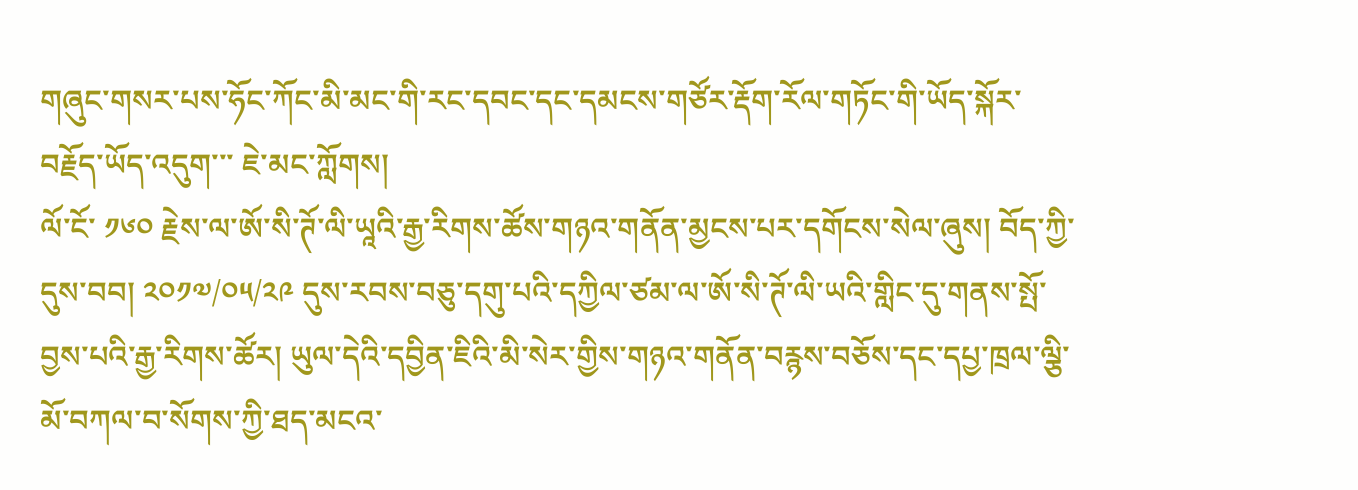གཞུང་གསར་པས་ཧོང་ཀོང་མི་མང་གི་རང་དབང་དང་དམངས་གཙོར་རྡོག་རོལ་གཏོང་གི་ཡོད་སྐོར་བརྗོད་ཡོད་འདུག་་་ ཇེ་མང་ཀློགས།
ལོ་ངོ་ ༡༦༠ རྗེས་ལ་ཨོ་སི་ཊོ་ལི་ཡཱའི་རྒྱ་རིགས་ཚོས་གཉའ་གནོན་མྱངས་པར་དགོངས་སེལ་ཞུས། བོད་ཀྱི་དུས་བབ། ༢༠༡༧/༠༥/༢༩ དུས་རབས་བཅུ་དགུ་པའི་དཀྱིལ་ཙམ་ལ་ཨོ་སི་ཊོ་ལི་ཡའི་གླིང་དུ་གནས་སྤོ་བྱས་པའི་རྒྱ་རིགས་ཚོར། ཡུལ་དེའི་དབྱིན་ཇིའི་མི་སེར་གྱིས་གཉའ་གནོན་བརྙས་བཅོས་དང་དཔྱ་ཁྲལ་ལྕི་མོ་བཀལ་བ་སོགས་ཀྱི་ཐད་མངའ་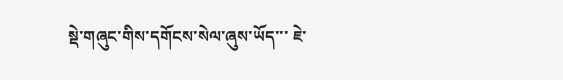སྡེ་གཞུང་གིས་དགོངས་སེལ་ཞུས་ཡོད་་་ ཇེ་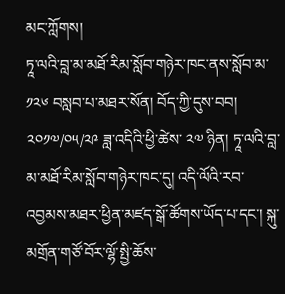མང་ཀློགས།
ཏཱ་ལའི་བླ་མ་མཐོ་རིམ་སློབ་གཉེར་ཁང་ནས་སློབ་མ་ ༡༢༦ བསླབ་པ་མཐར་སོན། བོད་ཀྱི་དུས་བབ། ༢༠༡༧/༠༥/༢༩ ཟླ་འདིའི་ཕྱི་ཚེས་ ༢༧ ཉིན། ཏཱ་ལའི་བླ་མ་མཐོ་རིམ་སློབ་གཉེར་ཁང་དུ། འདི་ལོའི་རབ་འབྱམས་མཐར་ཕྱིན་མཛད་སྒོ་ཚོགས་ཡོད་པ་དང་། སྐུ་མགྲོན་གཙོ་བོར་ལྷོ་སྤྱི་ཆོས་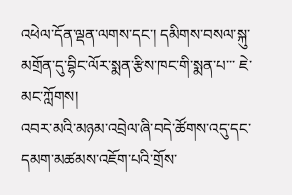འཕེལ་དོན་ལྡན་ལགས་དང་། དམིགས་བསལ་སྐུ་མགྲོན་དུ་བྷིང་ལོར་སྨན་རྩིས་ཁང་གི་སྨན་པ་་་ ཇེ་མང་ཀློགས།
འབར་མའི་མཉམ་འབྲེལ་ཞི་བདེ་ཚོགས་འདུ་དང་དམག་མཚམས་འཇོག་པའི་གྲོས་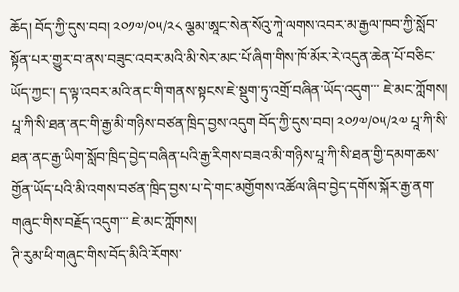ཆོད། བོད་ཀྱི་དུས་བབ། ༢༠༡༧/༠༥/༢༨ ལྕམ་ཨཱང་སེན་སོའུ་ཀཱེ་ལགས་འབར་མ་རྒྱལ་ཁབ་ཀྱི་སློབ་སྟོན་པར་གྱུར་བ་ནས་བཟུང་འབར་མའི་མི་སེར་མང་པོ་ཞིག་གིས་ཁོ་མོར་རེ་འདུན་ཆེན་པོ་བཅིང་ཡོད་ཀྱང་། ད་ལྟ་འབར་མའི་ནང་གི་གནས་སྟངས་ཇེ་སྡུག་ཏུ་འགྲོ་བཞིན་ཡོད་འདུག་་་ ཇེ་མང་ཀློགས།
པཱ་ཀི་སི་ཐན་ནང་གི་རྒྱ་མི་གཉིས་བཙན་ཁྲིད་བྱས་འདུག བོད་ཀྱི་དུས་བབ། ༢༠༡༧/༠༥/༢༧ པཱ་ཀི་སི་ཐན་ནང་རྒྱ་ཡིག་སློབ་ཁྲིད་བྱེད་བཞིན་པའི་རྒྱ་རིགས་བཟའ་མི་གཉིས་པཱ་ཀི་སི་ཐན་གྱི་དམག་ཆས་གྱོན་ཡོད་པའི་མི་འགས་བཙན་ཁྲིད་བྱས་པ་དེ་གང་མགྱོགས་འཚོལ་ཞིབ་བྱེད་དགོས་སྐོར་རྒྱ་ནག་གཞུང་གིས་བརྗོད་འདུག་་་ ཇེ་མང་ཀློགས།
ཊི་རུམ་ཕི་གཞུང་གིས་བོད་མིའི་རོགས་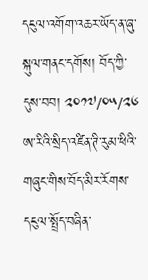དངུལ་འགོག་འཆར་ཡོད་ན་ཞུ་སྐུལ་གནང་དགོས། བོད་ཀྱི་དུས་བབ། ༢༠༡༧/༠༥/༢༦ ཨ་རིའི་སྲིད་འཛིན་ཊི་རུམ་ཕིའི་གཞུང་གིས་བོད་མིར་རོགས་དངུལ་སྤྲོད་བཞིན་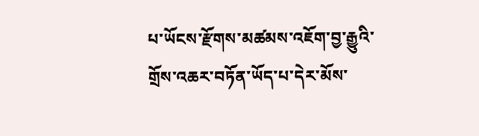པ་ཡོངས་རྫོགས་མཚམས་འཇོག་བྱ་རྒྱུའི་གྲོས་འཆར་བཏོན་ཡོད་པ་དེར་མོས་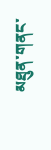མཐུན་གནང་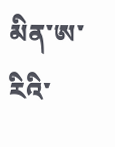མིན་ཨ་རིའི་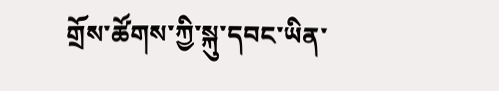གྲོས་ཚོགས་ཀྱི་སྐུ་དབང་ཡིན་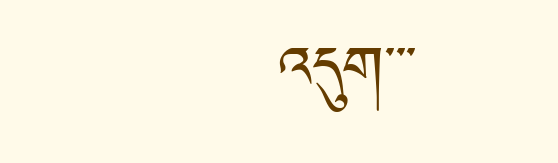འདུག་་་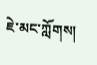ཇེ་མང་ཀློགས།